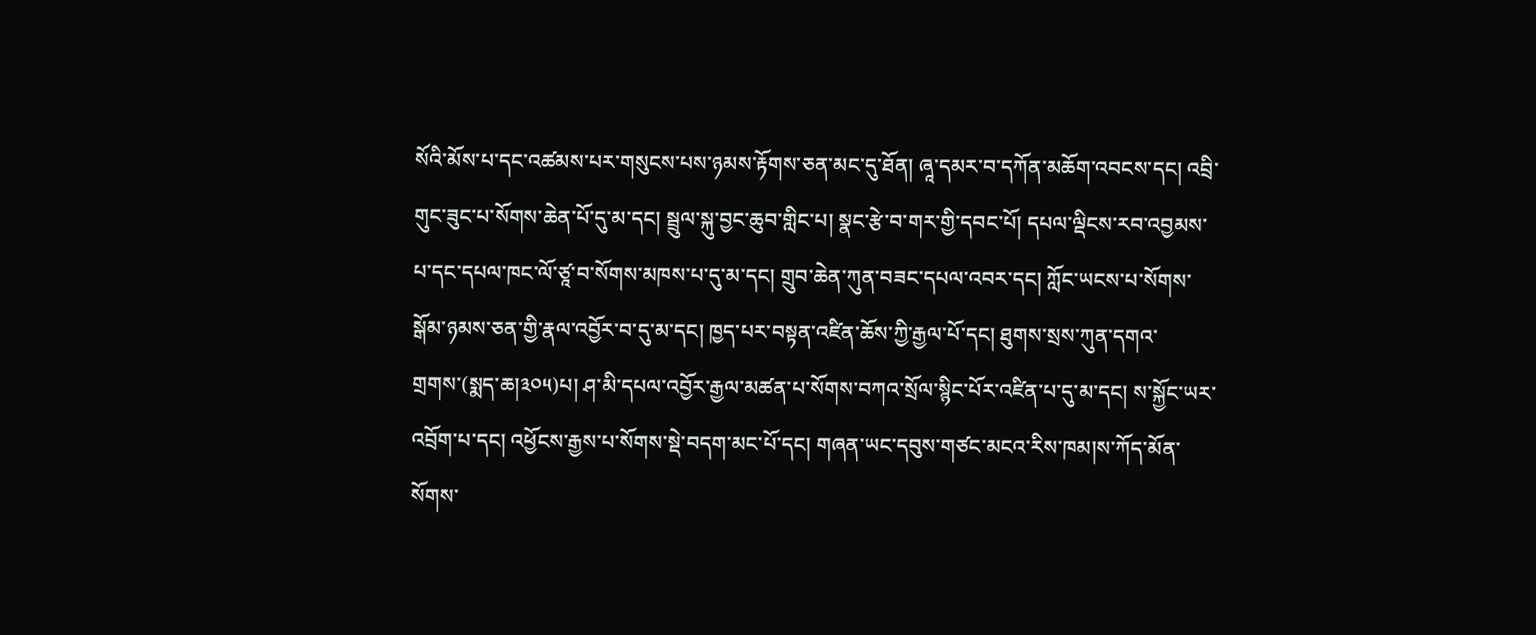སོའི་མོས་པ་དང་འཚམས་པར་གསུངས་པས་ཉམས་རྟོགས་ཅན་མང་དུ་ཐོན། ཞཱ་དམར་བ་དཀོན་མཆོག་འབངས་དང། འབྲི་གུང་ཟུང་པ་སོགས་ཆེན་པོ་དུ་མ་དང། སྦྲུལ་སྐུ་བྱང་ཆུབ་གླིང་པ། སྣང་རྩེ་བ་གར་གྱི་དབང་པོ། དཔལ་ལྡིངས་རབ་འབྱམས་པ་དང་དཔལ་ཁང་ལོ་ཙཱ་བ་སོགས་མཁས་པ་དུ་མ་དང། གྲུབ་ཆེན་ཀུན་བཟང་དཔལ་འབར་དང། ཀློང་ཡངས་པ་སོགས་སྒོམ་ཉམས་ཅན་གྱི་རྣལ་འབྱོར་བ་དུ་མ་དང། ཁྱད་པར་བསྟན་འཛིན་ཆོས་ཀྱི་རྒྱལ་པོ་དང། ཐུགས་སྲས་ཀུན་དགའ་གྲགས་(སྨད་ཆ།༣༠༥)པ། ཤ་མི་དཔལ་འབྱོར་རྒྱལ་མཚན་པ་སོགས་བཀའ་སྲོལ་སྙིང་པོར་འཛིན་པ་དུ་མ་དང། ས་སྐྱོང་ཡར་འབྲོག་པ་དང། འཕྱོངས་རྒྱས་པ་སོགས་སྡེ་བདག་མང་པོ་དང། གཞན་ཡང་དབུས་གཙང་མངའ་རིས་ཁམ།ས་ཀོད་མོན་སོགས་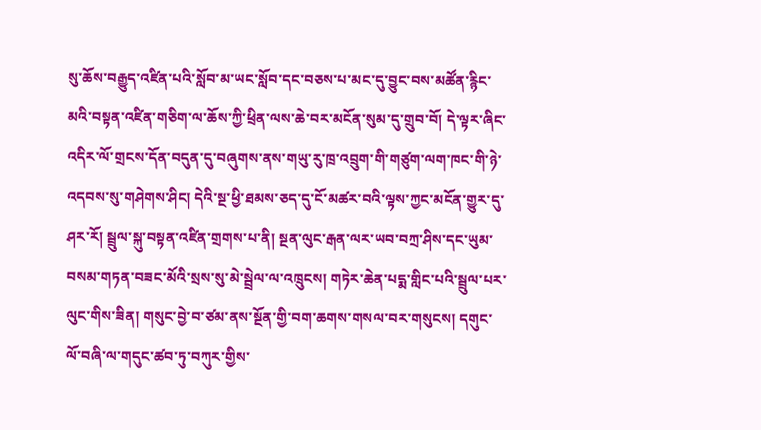སུ་ཆོས་བརྒྱུད་འཛིན་པའི་སློབ་མ་ཡང་སློབ་དང་བཅས་པ་མང་དུ་བྱུང་བས་མཚོན་རྙིང་མའི་བསྟན་འཛིན་གཅིག་ལ་ཆོས་ཀྱི་ཕྲིན་ལས་ཆེ་བར་མངོན་སུམ་དུ་གྲུབ་བོ། དེ་ལྟར་ཞིང་འདིར་ལོ་གྲངས་དོན་བདུན་དུ་བཞུགས་ནས་གཡུ་རུ་ཁྲ་འབྲུག་གི་གཙུག་ལག་ཁང་གི་ཉེ་འདབས་སུ་གཤེགས་ཤིང། དེའི་སྔ་ཕྱི་ཐམས་ཅད་དུ་ངོ་མཚར་བའི་ལྟས་ཀྱང་མངོན་གྱུར་དུ་ཤར་རོ། སྦྲུལ་སྐུ་བསྟན་འཛིན་གྲགས་པ་ནི། སྔན་ལུང་རྒན་ལར་ཡབ་བཀྲ་ཤིས་དང་ཡུམ་བསམ་གཏན་བཟང་མོའི་སྲས་སུ་མེ་སྦྲེལ་ལ་འཁྲུངས། གཏེར་ཆེན་པདྨ་གླིང་པའི་སྦྲུལ་པར་ལུང་གིས་ཟིན། གསུང་བྱེ་བ་ཙམ་ནས་སྔོན་གྱི་བག་ཆགས་གསལ་བར་གསུངས། དགུང་ལོ་བཞི་ལ་གདུང་ཚབ་ཏུ་བཀུར་གྱིས་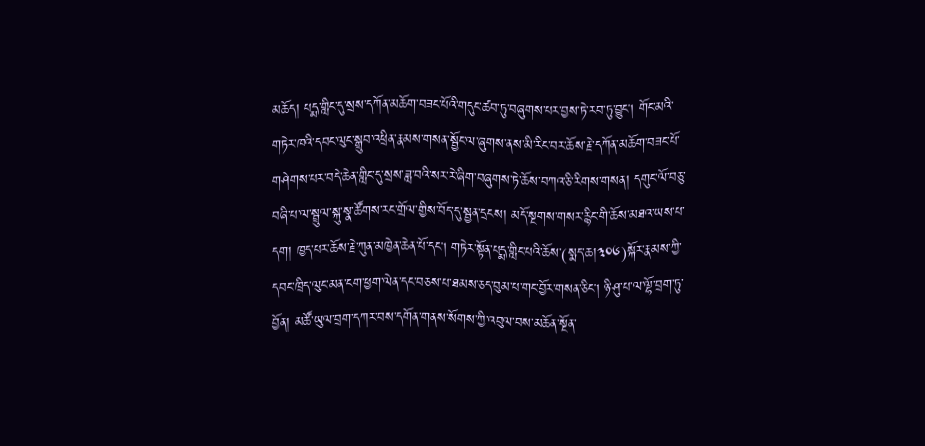མཆོད། པདྨ་གླིང་དུ་སྲས་དཀོན་མཆོག་བཟང་པོའི་གདུང་ཚབ་ཏུ་བཞུགས་པར་བྱས་ཏེ་རབ་ཏུ་བྱུང། གོང་མའི་གཏེར་ཁའི་དབང་ལུང་སྒྲུབ་འཕྲིན་རྣམས་གསན་སྦྱོང་ལ་ཞུགས་ནས་མི་རིང་བར་ཆོས་རྗེ་དཀོན་མཆོག་བཟང་པོ་གཤེགས་པར་བདེ་ཆེན་གླིང་དུ་སྲས་ཟླ་བའི་སར་རེ་ཞིག་བཞུགས་ཏེ་ཆོས་བཀའ་ཅི་རིགས་གསན། དགུང་ལོ་བཅུ་བཞི་པ་ལ་སྦྲུལ་སྐུ་སྣ་ཚོགས་རང་གྲོལ་གྱིས་བོད་དུ་སྦྱན་དྲངས། མདོ་སྔགས་གསར་རྙིང་གི་ཆོས་མཐའ་ཡས་པ་དག། ཁྱད་པར་ཆོས་རྗེ་ཀུན་མཁྱེན་ཆེན་པོ་དང། གཏེར་སྟོན་པདྨ་གླིང་པའི་ཆོས་(སྨད་ཆ།༣༠༦)སྐོར་རྣམས་ཀྱི་དབང་ཁྲིད་ལུང་མན་ངག་ཕྱག་ལེན་དང་བཅས་པ་ཐམས་ཅད་བུམ་པ་གང་བྱོར་གསན་ཅིང། ཉི་ཤུ་པ་ལ་ལྷོ་བྲག་ཏུ་བྱོན། མཚོ་ཡུལ་བྲག་དཀར་བས་དགོན་གནས་སོགས་ཀྱི་འབུལ་བས་མཆོན་སྔོན་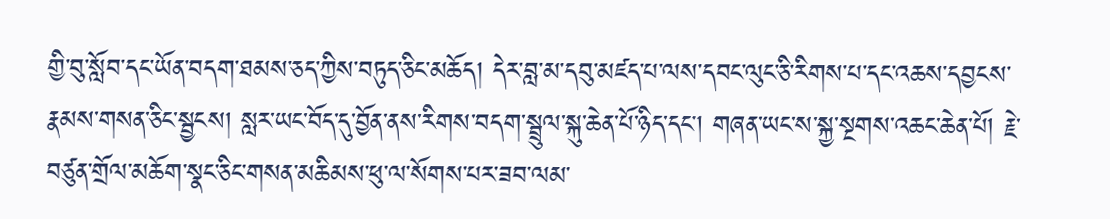གྱི་བུ་སློབ་དང་ཡོན་བདག་ཐམས་ཅད་ཀྱིས་བཏུད་ཅིང་མཆོད། དེར་བླ་མ་དབུ་མཛད་པ་ལས་དབང་ལུང་ཅི་རིགས་པ་དང་འཆས་དབྱངས་རྣམས་གསན་ཅིང་སྦྱངས། སླར་ཡང་བོད་དུ་བྱོན་ནས་རིགས་བདག་སྦྲུལ་སྐུ་ཆེན་པོ་ཉིད་དང། གཞན་ཡང་ས་སྐྱ་སྔགས་འཆང་ཆེན་པོ། རྗེ་བཙུན་གྲོལ་མཆོག་སྣང་ཅིང་གསན་མཆིམས་ཕུ་ལ་སོགས་པར་ཟབ་ལམ་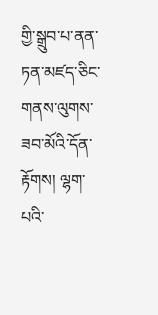གྱི་སྒྲུབ་པ་ནན་ཏན་མཛད་ཅིང་གནས་ལུགས་ཟབ་མོའི་དོན་རྟོགས། ལྷག་པའི་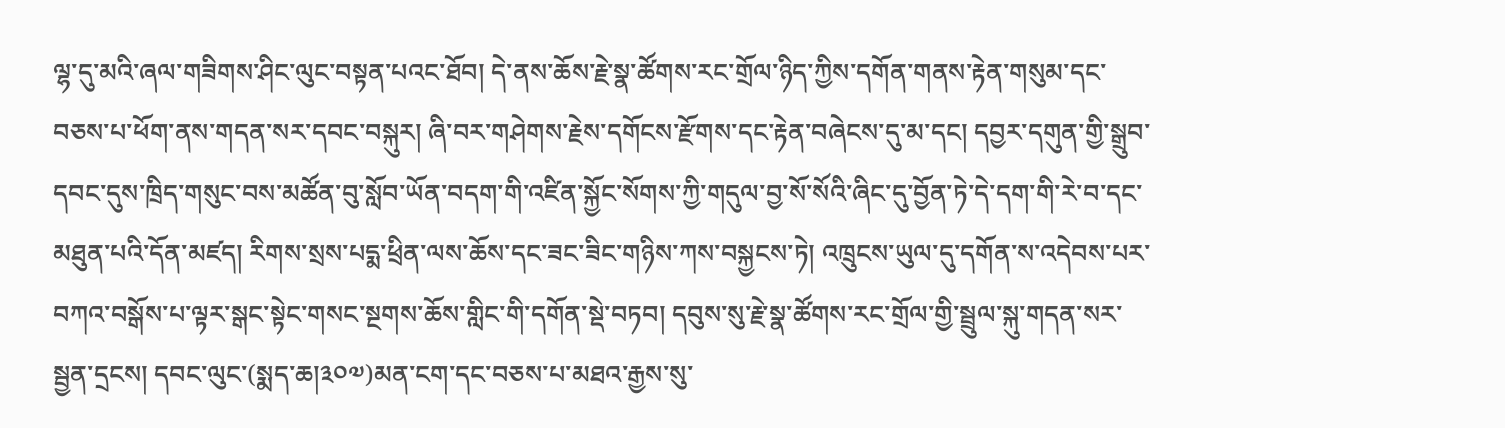ལྷ་དུ་མའི་ཞལ་གཟིགས་ཤིང་ལུང་བསྟན་པའང་ཐོབ། དེ་ནས་ཆོས་རྗེ་སྣ་ཚོགས་རང་གྲོལ་ཉིད་ཀྱིས་དགོན་གནས་རྟེན་གསུམ་དང་བཅས་པ་ཕོག་ནས་གདན་སར་དབང་བསྐུར། ཞི་བར་གཤེགས་རྗེས་དགོངས་རྫོགས་དང་རྟེན་བཞེངས་དུ་མ་དང། དབྱར་དགུན་གྱི་སྒྲུབ་དབང་དུས་ཁྲིད་གསུང་བས་མཚོན་བུ་སློབ་ཡོན་བདག་གི་འཛིན་སྐྱོང་སོགས་ཀྱི་གདུལ་བྱ་སོ་སོའི་ཞིང་དུ་བྱོན་ཏེ་དེ་དག་གི་རེ་བ་དང་མཐུན་པའི་དོན་མཛད། རིགས་སྲས་པདྨ་ཕྲིན་ལས་ཆོས་དང་ཟང་ཟིང་གཉིས་ཀས་བསྐྱངས་ཏེ། འཁྲུངས་ཡུལ་དུ་དགོན་ས་འདེབས་པར་བཀའ་བསྒོས་པ་ལྟར་སྒང་སྟེང་གསང་སྔགས་ཆོས་གླིང་གི་དགོན་སྡེ་བཏབ། དབུས་སུ་རྗེ་སྣ་ཚོགས་རང་གྲོལ་གྱི་སྦྲུལ་སྐུ་གདན་སར་སྦྱན་དྲངས། དབང་ལུང་(སྨད་ཆ།༣༠༧)མན་ངག་དང་བཅས་པ་མཐའ་རྒྱས་སུ་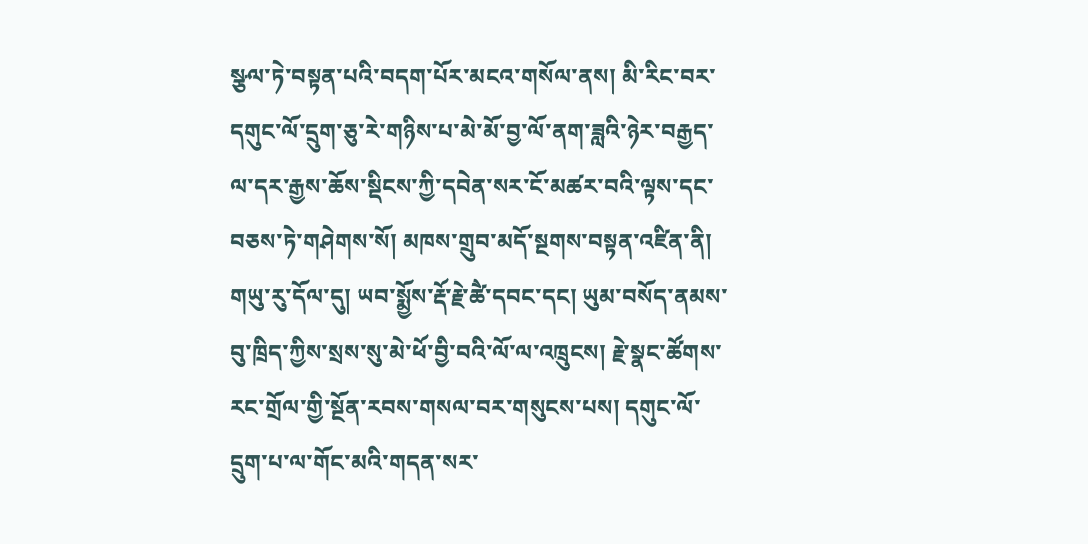སྩལ་ཏེ་བསྟན་པའི་བདག་པོར་མངའ་གསོལ་ནས། མི་རིང་བར་དགུང་ལོ་དྲུག་ཅུ་རེ་གཉིས་པ་མེ་མོ་བྱ་ལོ་ནག་ཟླའི་ཉེར་བརྒྱད་ལ་དར་རྒྱས་ཆོས་སྡིངས་ཀྱི་དབེན་སར་ངོ་མཚར་བའི་ལྟས་དང་བཅས་ཏེ་གཤེགས་སོ། མཁས་གྲུབ་མདོ་སྔགས་བསྟན་འཛིན་ནི། གཡུ་རུ་དོལ་དུ། ཡབ་སྨྱོས་རྡོ་རྗེ་ཚཻ་དབང་དང། ཡུམ་བསོད་ནམས་བུ་ཁྲིད་ཀྱིས་སྲས་སུ་མེ་ཕོ་བྱི་བའི་ལོ་ལ་འཁྲུངས། རྗེ་སྣང་ཚོགས་རང་གྲོལ་གྱི་སྔོན་རབས་གསལ་བར་གསུངས་པས། དགུང་ལོ་དྲུག་པ་ལ་གོང་མའི་གདན་སར་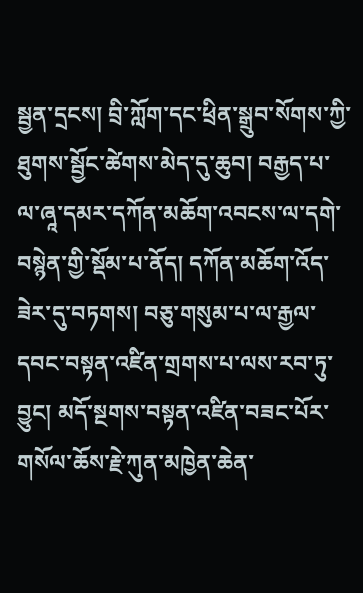སྦྱན་དྲངས། བྲི་ཀློག་དང་ཕྲིན་སྒྲུབ་སོགས་ཀྱི་ཐུགས་སྦྱོང་ཚེགས་མེད་དུ་ཆུབ། བརྒྱད་པ་ལ་ཞཱ་དམར་དཀོན་མཆོག་འབངས་ལ་དགེ་བསྙེན་གྱི་སྡོམ་པ་ནོད། དཀོན་མཆོག་འོད་ཟེར་དུ་བཏགས། བཅུ་གསུམ་པ་ལ་རྒྱལ་དབང་བསྟན་འཛིན་གྲགས་པ་ལས་རབ་ཏུ་བྱུང། མདོ་སྔགས་བསྟན་འཛིན་བཟང་པོར་གསོལ་ཆོས་རྗེ་ཀུན་མཁྱེན་ཆེན་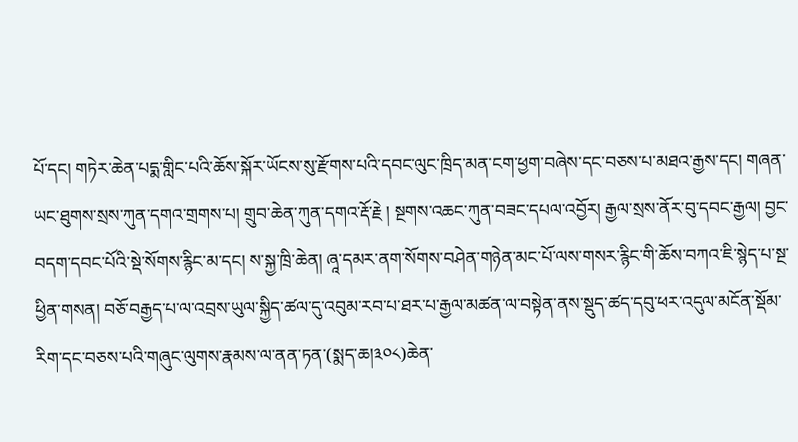པོ་དང། གཏེར་ཆེན་པདྨ་གླིང་པའི་ཆོས་སྐོར་ཡོངས་སུ་རྫོགས་པའི་དབང་ལུང་ཁྲིད་མན་ངག་ཕྱག་བཞེས་དང་བཅས་པ་མཐའ་རྒྱས་དང། གཞན་ཡང་ཐུགས་སྲས་ཀུན་དགའ་གྲགས་པ། གྲུབ་ཆེན་ཀུན་དགའ་རྡོ་རྗེ ། སྔགས་འཆང་ཀུན་བཟང་དཔལ་འབྱོར། རྒྱལ་སྲས་ནོར་བུ་དབང་རྒྱལ། བྱང་བདག་དབང་པོའི་སྡེ་སོགས་རྙིང་མ་དང། ས་སྐྱ་ཁྲི་ཆེན། ཞཱ་དམར་ནག་སོགས་བཤེན་གཉེན་མང་པོ་ལས་གསར་རྙིང་གི་ཆོས་བཀའ་ཇི་སྙེད་པ་སྔ་ཕྱིན་གསན། བཅོ་བརྒྱད་པ་ལ་འབྲས་ཡུལ་སྐྱིད་ཚལ་དུ་འབུམ་རབ་པ་ཐར་པ་རྒྱལ་མཚན་ལ་བསྟེན་ནས་སྡུད་ཚད་དབུ་ཕར་འདུལ་མངོན་སྡོམ་རིག་དང་བཅས་པའི་གཞུང་ལུགས་རྣམས་ལ་ནན་ཏན་(སྨད་ཆ།༣༠༨)ཆེན་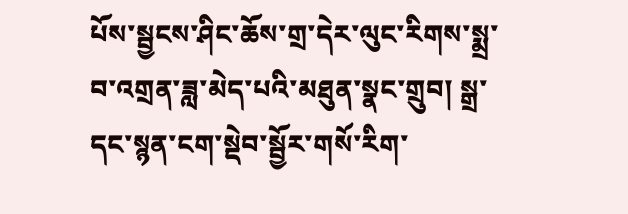པོས་སྦྱངས་ཤིང་ཆོས་གྲ་དེར་ལུང་རིགས་སྨྲ་བ་འགྲན་ཟླ་མེད་པའི་མཐུན་སྣང་གྲུབ། སྒྲ་དང་སྙན་ངག་སྡེབ་སྦྱོར་གསོ་རིག་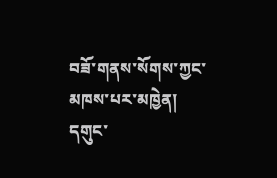བཟོ་གནས་སོགས་ཀྱང་མཁས་པར་མཁྱེན། དགུང་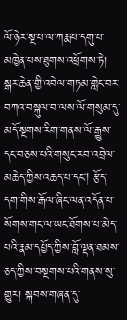ལོ་ཉེར་སྔ་པ་ལ་ཀརྨ་པ་དགུ་པ་མཁྱེན་པས་ཐུགས་འཕྲོགས་ཏེ། སྒར་ཆེན་གྱི་འབེལ་གཏམ་གླེང་བར་བཀའ་བསྐུལ་བ་ལས་ལོ་གསུམ་དུ་མདོ་སྔགས་རིག་གནས་ལོ་རྒྱུས་དང་བཅས་པའི་གསུང་རབ་འབྲེལ་མཆེད་ཀྱིས་འཆད་པ་དང། རྩོད་དག་གིས་རྒོལ་ཞིང་ལན་འདོན་པ་སོགས་གང་ལ་ཡང་ཐོགས་པ་མེད་པའི་རྣམ་དཔྱོད་ཀྱིས་བློ་ལྡན་ཐམས་ཅད་ཀྱིས་བསྔགས་པའི་གནས་སུ་གྱུར། སྐབས་གཞན་དུ་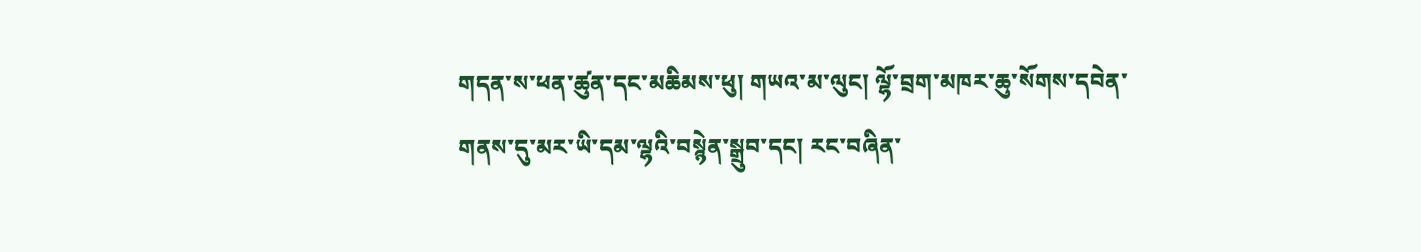གདན་ས་ཕན་ཚུན་དང་མཆིམས་ཕུ། གཡའ་མ་ལུང། ལྷོ་བྲག་མཁར་ཆུ་སོགས་དབེན་གནས་དུ་མར་ཡི་དམ་ལྷའི་བསྙེན་སྒྲུབ་དང། རང་བཞིན་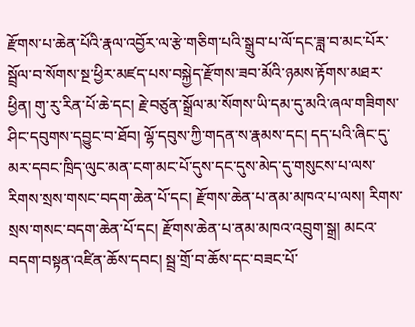རྫོགས་པ་ཆེན་པོའི་རྣལ་འབྱོར་ལ་རྩེ་གཅིག་པའི་སྒྲུབ་པ་ལོ་དང་ཟླ་བ་མང་པོར་སྦྲོལ་བ་སོགས་སྔ་ཕྱིར་མཛད་པས་བསྐྱེད་རྫོགས་ཟབ་མོའི་ཉམས་རྟོགས་མཐར་ཕྱིན། གུ་རུ་རིན་པོ་ཆེ་དང། རྗེ་བཙུན་སྒྲོལ་མ་སོགས་ཡི་དམ་དུ་མའི་ཞལ་གཟིགས་ཤིང་དབུགས་དབྱུང་བ་ཐོབ། ལྷོ་དབུས་ཀྱི་གདན་ས་རྣམས་དང། དད་པའི་ཞིང་དུ་མར་དབང་ཁྲིད་ལུང་མན་ངག་མང་པོ་དུས་དང་དུས་མེད་དུ་གསུངས་པ་ལས་རིགས་སྲས་གསང་བདག་ཆེན་པོ་དང། རྫོགས་ཆེན་པ་ནམ་མཁའ་པ་ལས། རིགས་སྲས་གསང་བདག་ཆེན་པོ་དང། རྫོགས་ཆེན་པ་ནམ་མཁའ་འབྲུག་སྒྲ། མངའ་བདག་བསྟན་འཛིན་ཆོས་དབང། སྦྲ་གྲོ་བ་ཆོས་དང་བཟང་པོ་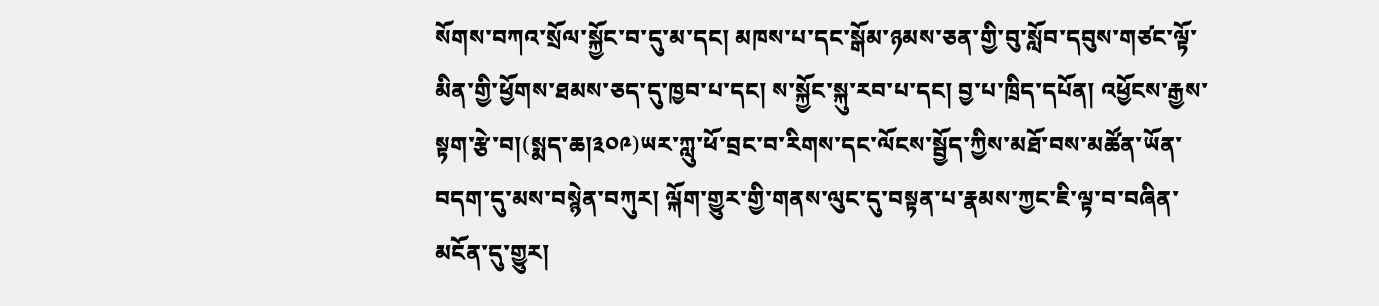སོགས་བཀའ་སྲོལ་སྐྱོང་བ་དུ་མ་དང། མཁས་པ་དང་སྒོམ་ཉམས་ཅན་གྱི་བུ་སློབ་དབུས་གཙང་ལྟོ་མིན་གྱི་ཕྱོགས་ཐམས་ཅད་དུ་ཁྱབ་པ་དང། ས་སྐྱོང་སྐུ་རབ་པ་དང། བྱ་པ་ཁྲིད་དཔོན། འཕྱོངས་རྒྱས་སྟག་རྩེ་བ།(སྨད་ཆ།༣༠༩)ཡར་ཀླུ་ཕོ་བྲང་བ་རིགས་དང་ལོངས་སྦྱོད་ཀྱིས་མཐོ་བས་མཚོན་ཡོན་བདག་དུ་མས་བསྙེན་བཀུར། ལྐོག་གྱུར་གྱི་གནས་ལུང་དུ་བསྟན་པ་རྣམས་ཀྱང་ཇི་ལྟ་བ་བཞིན་མངོན་དུ་གྱུར།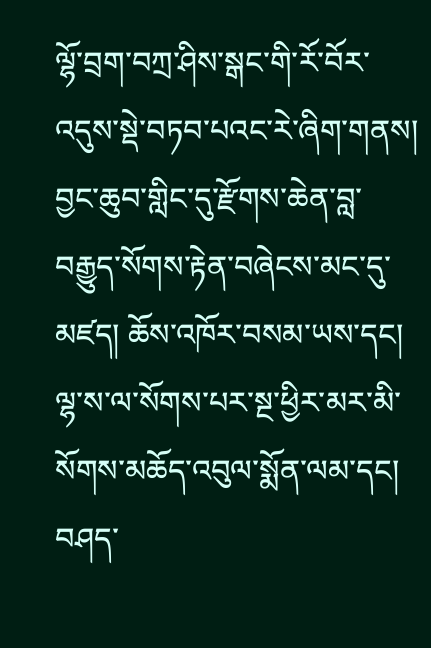ལྷོ་བྲག་བཀྲ་ཤིས་སྒང་གི་རོ་བོར་འདུས་སྡེ་བཏབ་པའང་རེ་ཞིག་གནས། བྱང་ཆུབ་གླིང་དུ་རྫོགས་ཆེན་བླ་བརྒྱུད་སོགས་རྟེན་བཞེངས་མང་དུ་མཛད། ཆོས་འཁོར་བསམ་ཡས་དང། ལྷ་ས་ལ་སོགས་པར་སྔ་ཕྱིར་མར་མི་སོགས་མཆོད་འབུལ་སྨོན་ལམ་དང། བཤད་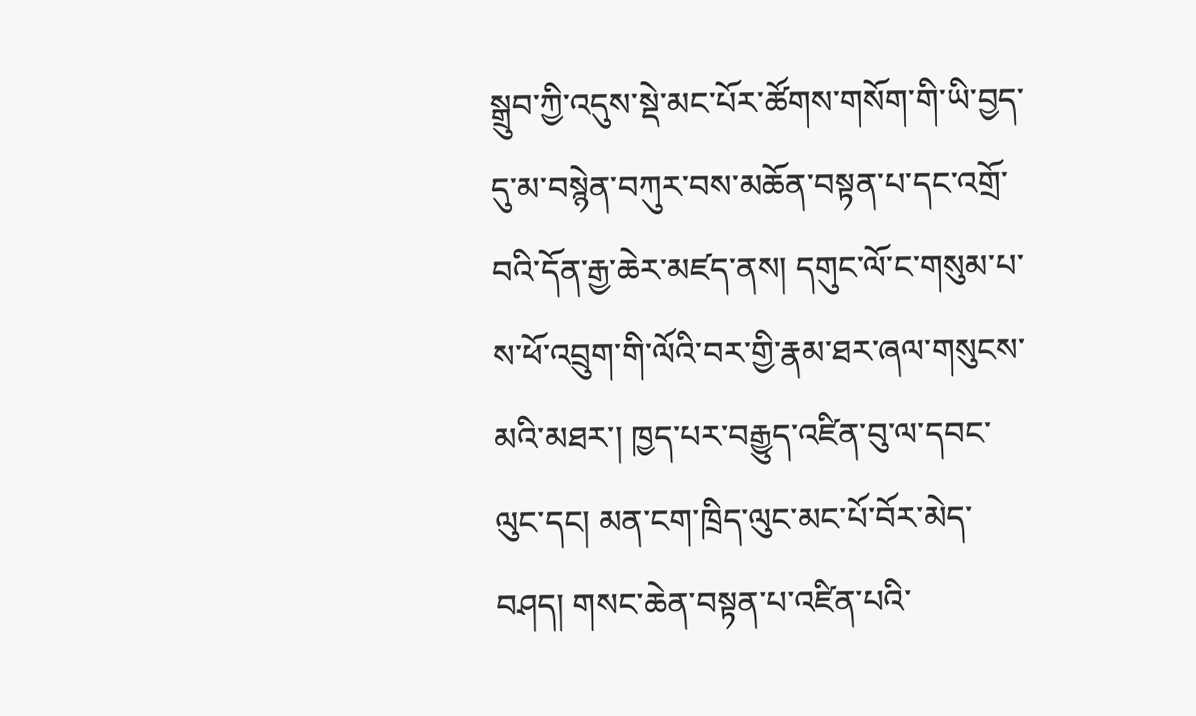སྒྲུབ་ཀྱི་འདུས་སྡེ་མང་པོར་ཚོགས་གསོག་གི་ཡི་བྱད་དུ་མ་བསྙེན་བཀུར་བས་མཆོན་བསྟན་པ་དང་འགྲོ་བའི་དོན་རྒྱ་ཆེར་མཛད་ནས། དགུང་ལོ་ང་གསུམ་པ་ས་ཕོ་འབྲུག་གི་ལོའི་བར་གྱི་རྣམ་ཐར་ཞལ་གསུངས་མའི་མཐར་། ཁྱད་པར་བརྒྱུད་འཛིན་བུ་ལ་དབང་ལུང་དང། མན་ངག་ཁྲིད་ལུང་མང་པོ་བོར་མེད་བཤད། གསང་ཆེན་བསྟན་པ་འཛིན་པའི་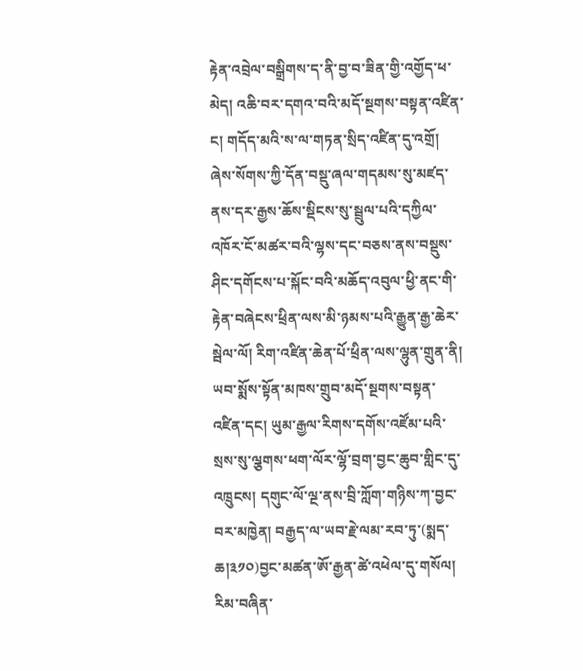རྟེན་འབྲེལ་བསྒྲིགས་ད་ནི་བྱ་བ་ཟིན་གྱི་འགྱོད་ཕ་མེད། འཆི་བར་དགའ་བའི་མདོ་སྔགས་བསྟན་འཛིན་ང། གདོད་མའི་ས་ལ་གཏན་སྲིད་འཛིན་དུ་འགྲོ། ཞེས་སོགས་ཀྱི་དོན་བསྡུ་ཞལ་གདམས་སུ་མཛད་ནས་དར་རྒྱས་ཆོས་སྡིངས་སུ་སྦྲུལ་པའི་དཀྱིལ་འཁོར་ངོ་མཚར་བའི་ལྷས་དང་བཅས་ནས་བསྡུས་ཤིང་དགོངས་པ་སྐོང་བའི་མཆོད་འབུལ་ཕྱི་ནང་གི་རྟེན་བཞེངས་ཕྲིན་ལས་མི་ཉམས་པའི་རྒྱུན་རྒྱ་ཆེར་སྦེལ་ལོ། རིག་འཛིན་ཆེན་པོ་ཕྲིན་ལས་ལྷུན་གྲུན་ནི། ཡབ་སྨོས་སྟོན་མཁས་གྲུབ་མདོ་སྔགས་བསྟན་འཛིན་དང། ཡུམ་རྒྱལ་རིགས་དགོས་འཛོམ་པའི་སྲས་སུ་ལྕགས་ཕག་ལོར་ལྷོ་བྲག་བྱང་ཆུབ་གླིང་དུ་འཁྲུངས། དགུང་ལོ་ལྔ་ནས་བྲི་ཀློག་གཉིས་ཀ་བྱང་བར་མཁྱེན། བརྒྱད་ལ་ཡབ་རྗེ་ལམ་རབ་ཏུ་(སྨད་ཆ།༣༡༠)བྱང་མཚན་ཨོ་རྒྱན་ཚེ་འཕེལ་དུ་གསོལ། རིམ་བཞིན་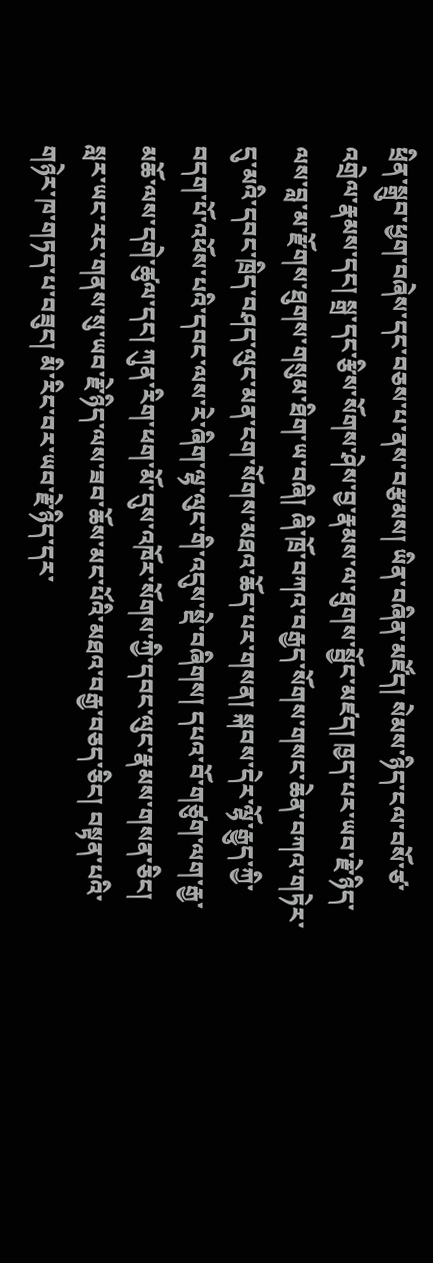ཕྲིན་སྒྲུབ་ཕྱག་བཞེས་དང་བཅས་པ་ནས་བརྩམས། ཡིན་བཞིན་མཛོད། སེམས་ཉིད་ངལ་བསོ་ཙ་འགྲེལ་རྣམས་དང། སྒྲ་དང་རྩིས་སོགས་ཤེས་བྱ་རྣམས་ལ་ཐུགས་སྦྱོང་མཛད། ཁྱད་པར་ཡབ་རྗེ་ཉིད་ལས་བླ་མ་རྫོགས་ཐུགས་གསུམ་ཐིག་ཡ་བཞི། ཞི་ཁྲོ་བཀའ་བརྒྱད་སོགས་གསང་ཆེན་བཀའ་གཏེར་དུ་མའི་དབང་ཁྲིད་བཤད་ལུང་མན་ངག་སོགས་མཐའ་ཆོད་པར་གསན། སྐབས་དེར་ལྷོ་རྒྱུད་ཀྱི་བདག་པོ་འཕོས་པའི་དབང་ལས་རེ་ཞིག་ལྷ་ལུང་གི་འདུས་སྡེ་བཞིགས། དཔའ་བོ་གཙུག་ལག་རྒྱ་མཆོ་ལས་དགེ་ཚུལ་དང། ཀུན་རིག་ཕག་མོ་དུས་འཁོར་སོགས་ཀྱི་དབང་ལུང་རྣམས་གསན་ཅིང། སླར་ཡང་རང་གནས་སུ་ཡབ་རྗེ་ཉིད་ལས་ཟབ་ཆོས་མང་པོའི་མཐའ་བརྒྱ་བཅད་ཅིང། བསྟན་པའི་གཉེར་ཁ་གཏད་པ་བཟུང། མི་རིང་བར་ཡབ་རྗེ་ཉིད་དར་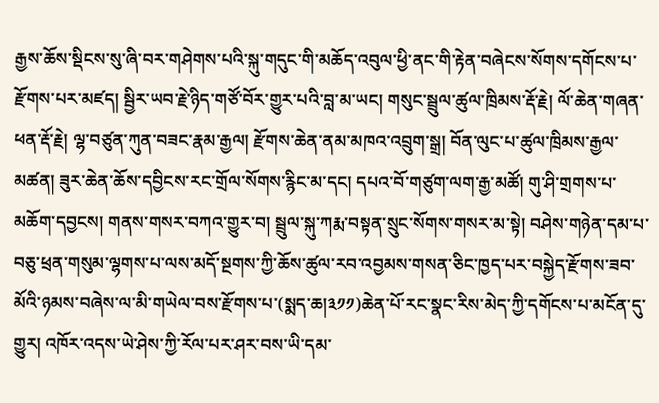རྒྱས་ཆོས་སྡིངས་སུ་ཞི་བར་གཤེགས་པའི་སྐུ་གདུང་གི་མཆོད་འབུལ་ཕྱི་ནང་གི་རྟེན་བཞེངས་སོགས་དགོངས་པ་རྫོགས་པར་མཛད། སྦྱིར་ཡབ་རྗེ་ཉིད་གཙོ་བོར་གྱུར་པའི་བླ་མ་ཡང། གསུང་སྦྲུལ་ཚུལ་ཁྲིམས་རྡོ་རྗེ། ལོ་ཆེན་གཞན་ཕན་རྡོ་རྗེ། ལྷ་བཙུན་ཀུན་བཟང་རྣམ་རྒྱལ། རྫོགས་ཆེན་ནམ་མཁའ་འབྲུག་སྒྲ། བོན་ལུང་པ་ཚུལ་ཁྲིམས་རྒྱལ་མཚན། ཟུར་ཆེན་ཆོས་དབྱིངས་རང་གྲོལ་སོགས་རྙིང་མ་དང། དཔའ་བོ་གཙུག་ལག་རྒྱ་མཚོ། གུ་ཤི་གྲགས་པ་མཆོག་དབྱངས། གནས་གསར་བཀའ་གྱུར་བ། སྦྲུལ་སྐུ་ཀརྨ་བསྟན་སྲུང་སོགས་གསར་མ་སྟེ། བཤེས་གཉེན་དམ་པ་བཅུ་ཕྲན་གསུམ་ལྷགས་པ་ལས་མདོ་སྔགས་ཀྱི་ཆོས་ཚུལ་རབ་འབྱམས་གསན་ཅིང་ཁྱད་པར་བསྐྱེད་རྫོགས་ཟབ་མོའི་ཉམས་བཞེས་ལ་མི་གཡེལ་བས་རྫོགས་པ་(སྨད་ཆ།༣༡༡)ཆེན་པོ་རང་སྣང་རིས་མེད་ཀྱི་དགོངས་པ་མངོན་དུ་གྱུར། འཁོར་འདས་ཡེ་ཤེས་ཀྱི་རོལ་པར་ཤར་བས་ཡི་དམ་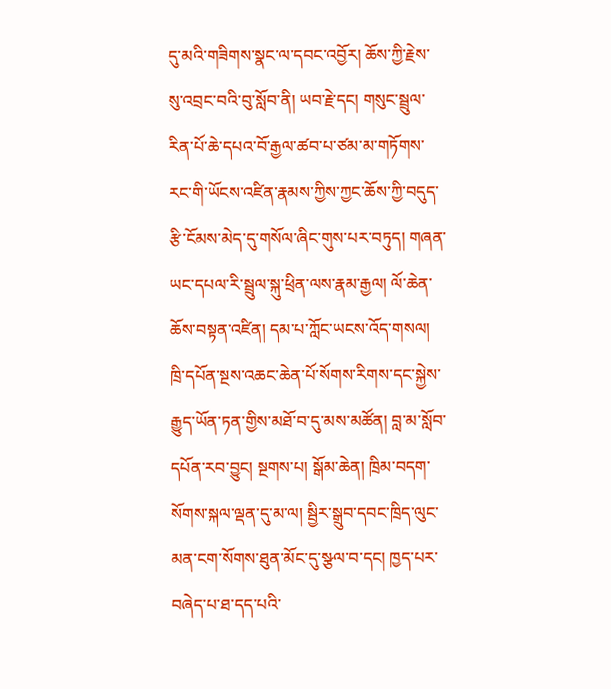དུ་མའི་གཟིགས་སྣང་ལ་དབང་འབྱོར། ཆོས་ཀྱི་རྗེས་སུ་འབྲང་བའི་བུ་སློབ་ནི། ཡབ་རྗེ་དང། གསུང་སྦྲུལ་རིན་པོ་ཆེ་དཔའ་བོ་རྒྱལ་ཚབ་པ་ཙམ་མ་གཏོགས་རང་གི་ཡོངས་འཛིན་རྣམས་ཀྱིས་ཀྱང་ཆོས་ཀྱི་བདུད་རྩི་ངོམས་མེད་དུ་གསོལ་ཞིང་གུས་པར་བཏུད། གཞན་ཡང་དཔལ་རི་སྦྲུལ་སྐུ་ཕྲིན་ལས་རྣམ་རྒྱལ། ལོ་ཆེན་ཆོས་བསྟན་འཛིན། དམ་པ་ཀློང་ཡངས་འོད་གསལ། ཁྲི་དཔོན་སྔས་འཆང་ཆེན་པོ་སོགས་རིགས་དང་སྐྱེས་རྒྱུད་ཡོན་ཏན་གྱིས་མཐོ་བ་དུ་མས་མཚོན། བླ་མ་སློབ་དཔོན་རབ་བྱུང། སྔགས་པ། སྒོམ་ཆེན། ཁྲིམ་བདག་སོགས་སྐལ་ལྡན་དུ་མ་ལ། སྦྱིར་སྒྲུབ་དབང་ཁྲིད་ལུང་མན་ངག་སོགས་ཐུན་མོང་དུ་སྩལ་བ་དང། ཁྱད་པར་བཞེད་པ་ཐ་དད་པའི་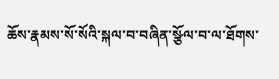ཆོས་རྣམས་སོ་སོའི་སྐལ་བ་བཞིན་སྩོལ་བ་ལ་ཐོགས་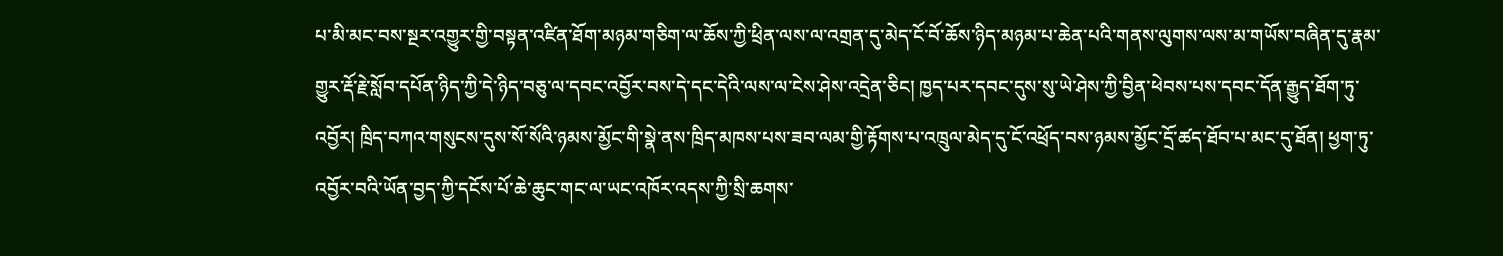པ་མི་མང་བས་སྔར་འགྱུར་གྱི་བསྟན་འཛིན་ཐོག་མཉམ་གཅིག་ལ་ཆོས་ཀྱི་ཕྲིན་ལས་ལ་འགྲན་དུ་མེད་ངོ་བོ་ཆོས་ཉིད་མཉམ་པ་ཆེན་པའི་གནས་ལུགས་ལས་མ་གཡོས་བཞིན་དུ་རྣམ་གྱུར་རྡོ་རྗེ་སློབ་དཔོན་ཉིད་ཀྱི་དེ་ཉིད་བཅུ་ལ་དབང་འབྱོར་བས་དེ་དང་དེའི་ལས་ལ་ངེས་ཤེས་འདྲེན་ཅིང། ཁྱད་པར་དབང་དུས་སུ་ཡེ་ཤེས་ཀྱི་བྱིན་ཕེབས་པས་དབང་དོན་རྒྱུད་ཐོག་ཏུ་འབྱོར། ཁྲིད་བཀའ་གསུངས་དུས་སོ་སོའི་ཉམས་མྱོང་གི་སྣེ་ནས་ཁྲིད་མཁས་པས་ཟབ་ལམ་གྱི་རྟོགས་པ་འཁྲུལ་མེད་དུ་ངོ་འཕྲོད་བས་ཉམས་མྱོང་དྲོ་ཚད་ཐོབ་པ་མང་དུ་ཐོན། ཕྱག་ཏུ་འབྱོར་བའི་ཡོན་བྱད་ཀྱི་དངོས་པོ་ཆེ་ཆུང་གང་ལ་ཡང་འཁོར་འདས་ཀྱི་སྲི་ཆགས་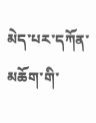མེད་པར་དཀོན་མཆོག་གི་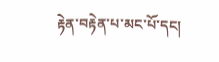རྟེན་བརྟེན་པ་མང་པོ་དང།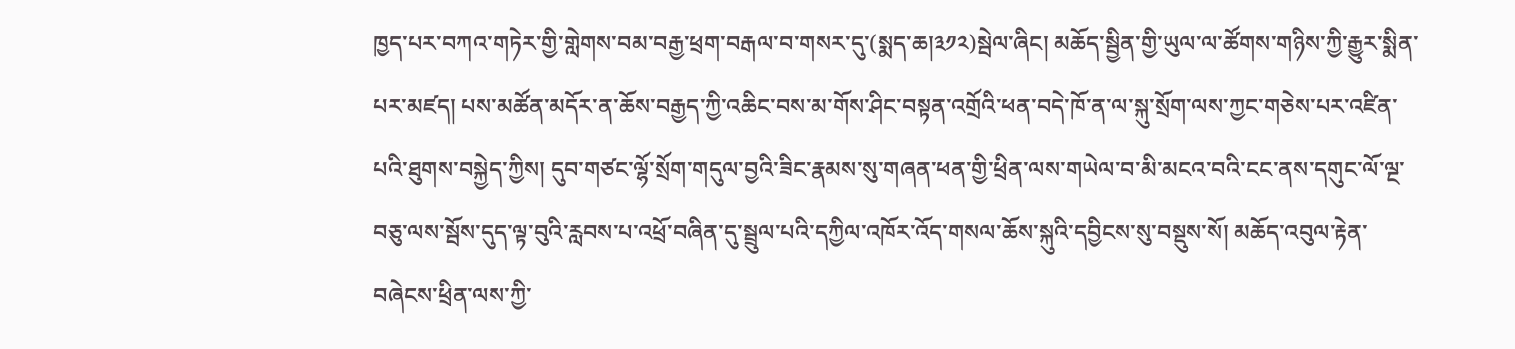ཁྱད་པར་བཀའ་གཏེར་གྱི་གླེགས་བམ་བརྒྱ་ཕྲག་བརྒལ་བ་གསར་དུ་(སྨད་ཆ།༣༡༢)སྦེལ་ཞིང། མཆོད་སྦྱིན་གྱི་ཡུལ་ལ་ཚོགས་གཉིས་ཀྱི་རྒྱུར་སྨིན་པར་མཛད། པས་མཚོན་མདོར་ན་ཆོས་བརྒྱད་ཀྱི་འཆིང་བས་མ་གོས་ཤིང་བསྟན་འགྲོའི་ཕན་བདེ་ཁོ་ན་ལ་སྐུ་སྲོག་ལས་ཀྱང་གཅེས་པར་འཛིན་པའི་ཐུགས་བསྐྱེད་ཀྱིས། དུབ་གཙང་ལྷོ་སྲོག་གདུལ་བྱའི་ཟིང་རྣམས་སུ་གཞན་ཕན་གྱི་ཕྲིན་ལས་གཡེལ་བ་མི་མངའ་བའི་ངང་ནས་དགུང་ལོ་ལྔ་བཅུ་ལས་སྦོས་དུད་ལྟ་བུའི་རླབས་པ་འཕྲོ་བཞིན་དུ་སྦྲུལ་པའི་དཀྱིལ་འཁོར་འོད་གསལ་ཆོས་སྐུའི་དབྱིངས་སུ་བསྡུས་སོ། མཆོད་འབུལ་རྟེན་བཞེངས་ཕྲིན་ལས་ཀྱི་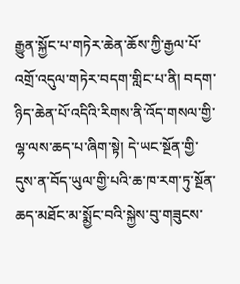རྒྱུན་སྐྱོང་པ་གཏེར་ཆེན་ཆོས་ཀྱི་རྒྱལ་པོ་འགྲོ་འདུལ་གཏེར་བདག་གླིང་པ་ནི། བདག་ཉིད་ཆེན་པོ་འདིའི་རིགས་ནི་འོད་གསལ་གྱི་ལྷ་ལས་ཆད་པ་ཞིག་སྟེ། དེ་ཡང་སྔོན་གྱི་དུས་ན་བོད་ཡུལ་གྱི་པའི་ཆ་ཁ་རག་ཏུ་སྔོན་ཆད་མཐོང་མ་སྨྱོང་བའི་སྐྱེས་བུ་གཟུངས་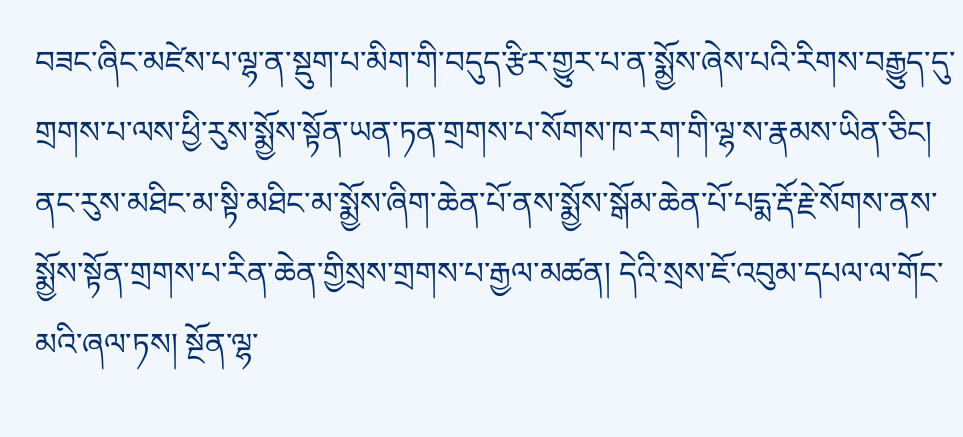བཟང་ཞིང་མཛེས་པ་ལྷ་ན་སྡུག་པ་མིག་གི་བདུད་རྩིར་གྱུར་པ་ན་སྨྱོས་ཞེས་པའི་རིགས་བརྒྱུད་དུ་གྲགས་པ་ལས་ཕྱི་རུས་སྨྱོས་སྟོན་ཡན་ཏན་གྲགས་པ་སོགས་ཁ་རག་གི་ལྷ་ས་རྣམས་ཡིན་ཅིང། ནང་རུས་མཐིང་མ་སྟི་མཐིང་མ་སྨྱོས་ཞིག་ཆེན་པོ་ནས་སྨྱོས་སྒོམ་ཆེན་པོ་པདྨ་རྡོ་རྗེ་སོགས་ནས་སྨྱོས་སྟོན་གྲགས་པ་རིན་ཆེན་གྱིསྲས་གྲགས་པ་རྒྱལ་མཚན། དེའི་སྲས་ཇོ་འབུམ་དཔལ་ལ་གོང་མའི་ཞལ་ཏས། སྔོན་ལྷ་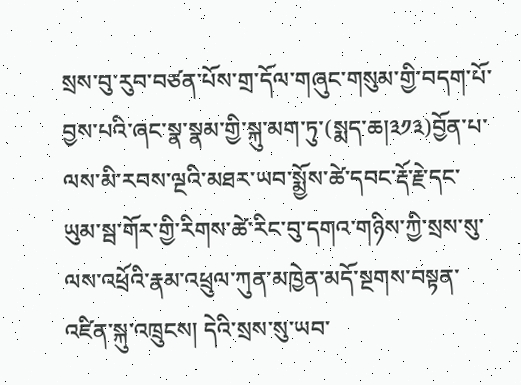སྲས་བུ་རུབ་བཙན་པོས་གྲ་དོལ་གཞུང་གསུམ་གྱི་བདག་པོ་བྱས་པའི་ཞང་སྣ་སྣམ་གྱི་སྐུ་མག་ཏུ་(སྨད་ཆ།༣༡༣)བྱོན་པ་ལས་མི་རབས་ལྔའི་མཐར་ཡབ་སྨྱོས་ཚེ་དབང་རྡོ་རྗེ་དང་ཡུམ་སྦ་གོར་གྱི་རིགས་ཚེ་རིང་བུ་དགའ་གཉིས་ཀྱི་སྲས་སུ་ལས་འཕྲོའི་རྣམ་འཕྲུལ་ཀུན་མཁྱེན་མདོ་སྔགས་བསྟན་འཛིན་སྐུ་འཁྲུངས། དེའི་སྲས་སུ་ཡབ་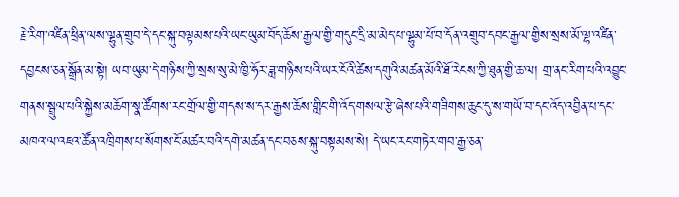རྗེ་རིག་འཛིན་ཕྲིན་ལས་ལྷུན་གྲུབ་དེ་དང་སྐུ་བལྟམས་པའི་ཡང་ཡུམ་བོད་ཆོས་རྒྱལ་གྱི་གདུང་དྲི་མ་མེད་པ་ལྷུམ་པོ་བ་དོན་འགྲུབ་དབང་རྒྱལ་གྱིས་སྲས་མོ་ལྷ་འཛིན་དབྱངས་ཅན་སྒྲོན་མ་སྟེ། ཡབ་ཡུམ་དེ་གཉིས་ཀྱི་སྲས་སུ་མེ་ཁྱི་ཧོར་ཟླ་གཉིས་པའི་ཡར་ངོའི་ཚེས་དགུའི་མཚན་མོའི་ཐོ་རེངས་ཀྱི་ཐུན་གྱི་ཆ་ལ། གྲ་ནང་རིག་པའི་འབྱུང་གནས་སྦྲུལ་པའི་སྐྱེས་མཆོག་སྣ་ཚོགས་རང་གྲོལ་གྱི་གདས་ས་དར་རྒྱས་ཆོས་གླིང་གི་འོད་གསལ་རྩེ་ཞེས་པའི་གཟིགས་ཆུང་དུ་ས་གཡོ་བ་དང་འོད་འབྱིན་པ་དང་མཁའ་ལ་འཇའ་ཚོན་འཁྲིགས་པ་སོགས་ངོ་མཚར་བའི་དགེ་མཚན་དང་བཅས་སྐུ་བསྟམས་སེ། དེ་ཡང་རང་གཏེར་གབ་རྒྱ་ཅན་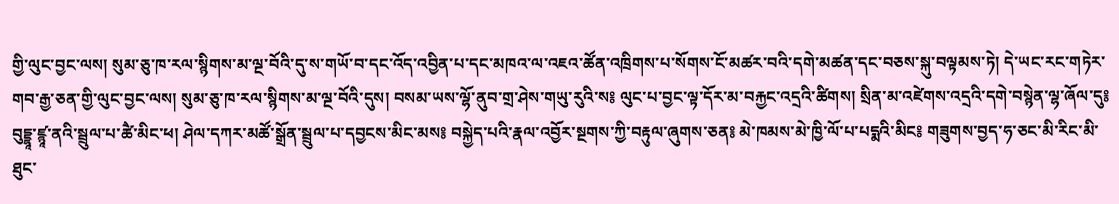གྱི་ལུང་བྱང་ལས། སུམ་ཅུ་ཁ་རལ་སྙིགས་མ་ལྔ་བོའི་དུ་ས་གཡོ་བ་དང་འོད་འབྱིན་པ་དང་མཁའ་ལ་འཇའ་ཚོན་འཁྲིགས་པ་སོགས་ངོ་མཚར་བའི་དགེ་མཚན་དང་བཅས་སྐུ་བལྟམས་ཏེ། དེ་ཡང་རང་གཏེར་གབ་རྒྱ་ཅན་གྱི་ལུང་བྱང་ལས། སུམ་ཅུ་ཁ་རལ་སྙིགས་མ་ལྔ་བོའི་དུས། བསམ་ཡས་ལྷོ་ནུབ་གྲ་ཤེས་གཡུ་རུའི་ས༔ ལུང་པ་བྱང་ལྟ་དོར་མ་བརྐྱང་འདྲའི་ཚིགས། སྲིན་མ་འཛེགས་འདྲའི་དགེ་བསྙེན་ལྷ་ཞོལ་དུ༔ བུདྡྷཱ་ཛྙཱ་ནའི་སྦྲུལ་པ་ཚཻ་མིང་ཕ། ཤེལ་དཀར་མཚོ་སྒྲོན་སྦྲུལ་པ་དབྱངས་མིང་མས༔ བསྐྱེད་པའི་རྣལ་འབྱོར་སྔགས་ཀྱི་བརྟུལ་ཞུགས་ཅན༔ མེ་ཁམས་མེ་ཁྱི་ལོ་པ་པདྨའི་མིང༔ གཟུགས་བྱད་ཧ་ཅང་མི་རིང་མི་ཐུང་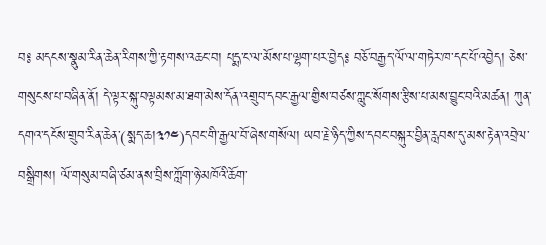བ༔ མདངས་སྣུམ་རིན་ཆེན་རིགས་ཀྱི་རྟགས་འཆང་བ། པདྨ་ང་ལ་མོས་པ་ལྷག་པར་བྱེད༔ བཅོ་བརྒྱད་ལོ་ལ་གཏེར་ཁ་དང་པོ་འབྱེད། ཅེས་གསུངས་པ་བཞིན་ནོ། དེ་ལྟར་སྐུ་བལྟམས་མ་ཐག་མེས་དོན་འགྲུབ་དབང་རྒྱལ་གྱིས་བཙས་ཀླུང་སོགས་རྩིས་པ་མས་བྱུང་བའི་མཚན། ཀུན་དགའ་དངོས་གྲུབ་རིན་ཆེན་(སྨད་ཆ།༣༡༤)དབང་གི་རྒྱལ་བོ་ཞེས་གསོལ། ཡབ་རྗེ་ཉིད་ཀྱིས་དབང་བསྐུར་བྱིན་རླབས་དུ་མས་རྟེན་འབྲེལ་བསྒྲིགས། ལོ་གསུམ་བཞི་ཙམ་ནས་བྲིས་ཀློག་ཉེ་མཁོའི་ཆོག་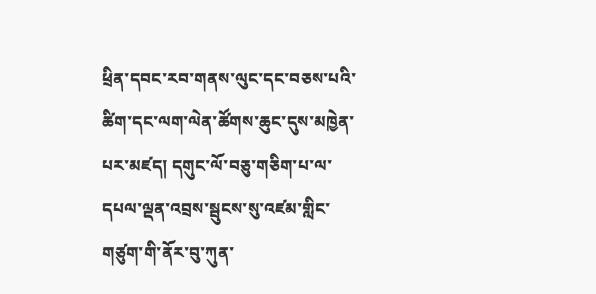ཕྲིན་དབང་རབ་གནས་ལུང་དང་བཅས་པའི་ཚིག་དང་ལག་ལེན་ཚོགས་ཆུང་དུས་མཁྱེན་པར་མཛད། དགུང་ལོ་བཅུ་གཅིག་པ་ལ་དཔལ་ལྡན་འབྲས་སྦུངས་སུ་འཛམ་གླིང་གཙུག་གི་ནོར་བུ་ཀུན་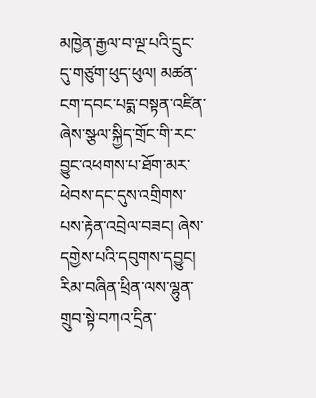མཁྱེན་རྒྱལ་བ་ལྔ་པའི་དྲུང་དུ་གཙུག་ཕུད་ཕུལ། མཚན་ངག་དབང་པདྨ་བསྟན་འཛིན་ཞེས་སྩལ་སྐྱིད་གྲོང་གི་རང་བྱུང་འཕགས་པ་ཐོག་མར་ཕེབས་དང་དུས་འགྲིགས་པས་རྟེན་འབྲེལ་བཟང། ཞེས་དགྱེས་པའི་དབུགས་དབྱུང། རིམ་བཞིན་ཕྲིན་ལས་ལྷུན་གྲུབ་སྟེ་བཀའ་དྲིན་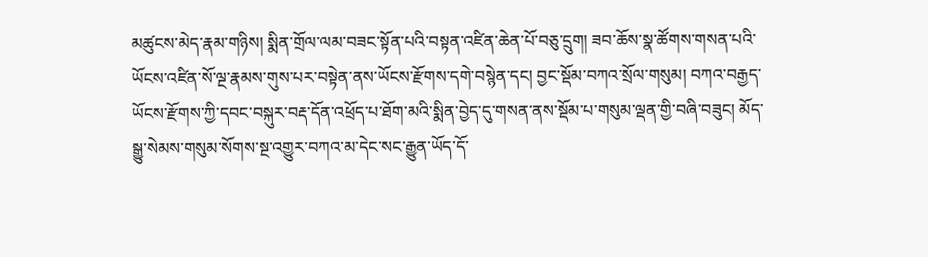མཚུངས་མེད་རྣམ་གཉིས། སྨིན་གྲོལ་ལམ་བཟང་སྟོན་པའི་བསྟན་འཛིན་ཆེན་པོ་བཅུ་དྲུག། ཟབ་ཆོས་སྣ་ཚོགས་གསན་པའི་ཡོངས་འཛིན་སོ་ལྔ་རྣམས་གུས་པར་བསྟེན་ནས་ཡོངས་རྫོགས་དགེ་བསྙེན་དང། བྱང་སྡོམ་བཀའ་སྲོལ་གསུམ། བཀའ་བརྒྱད་ཡོངས་རྫོགས་ཀྱི་དབང་བསྐུར་བརྡ་དོན་འཕྲོད་པ་ཐོག་མའི་སྨིན་བྱེད་དུ་གསན་ནས་སྡོམ་པ་གསུམ་ལྡན་གྱི་བཞི་བཟུང། མོད་སྒྱུ་སེམས་གསུམ་སོགས་སྔ་འགྱུར་བཀའ་མ་དེང་སང་རྒྱུན་ཡོད་དོ་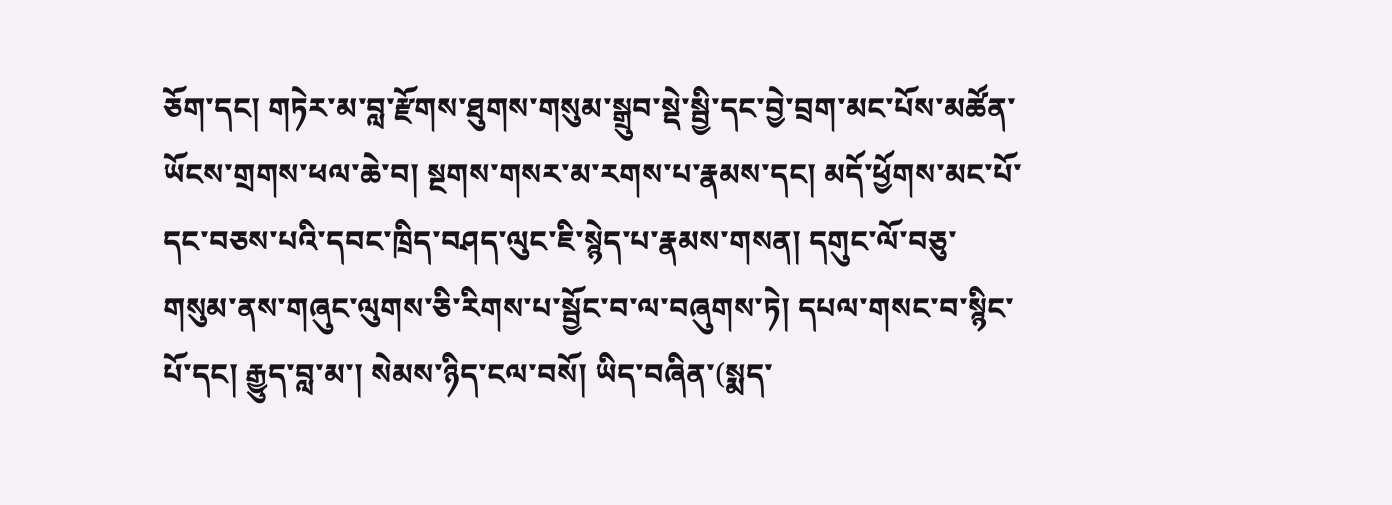ཅོག་དང། གཏེར་མ་བླ་རྫོགས་ཐུགས་གསུམ་སྒྲུབ་སྡེ་སྦྱི་དང་བྱེ་བྲག་མང་པོས་མཚོན་ཡོངས་གྲགས་ཕལ་ཆེ་བ། སྔགས་གསར་མ་རགས་པ་རྣམས་དང། མདོ་ཕྱོགས་མང་པོ་དང་བཅས་པའི་དབང་ཁྲིད་བཤད་ལུང་ཇི་སྙེད་པ་རྣམས་གསན། དགུང་ལོ་བཅུ་གསུམ་ནས་གཞུང་ལུགས་ཅི་རིགས་པ་སྦྱོང་བ་ལ་བཞུགས་ཏེ། དཔལ་གསང་བ་སྙིང་པོ་དང། རྒྱུད་བླ་མ་། སེམས་ཉིད་ངལ་བསོ། ཡིད་བཞིན་(སྨད་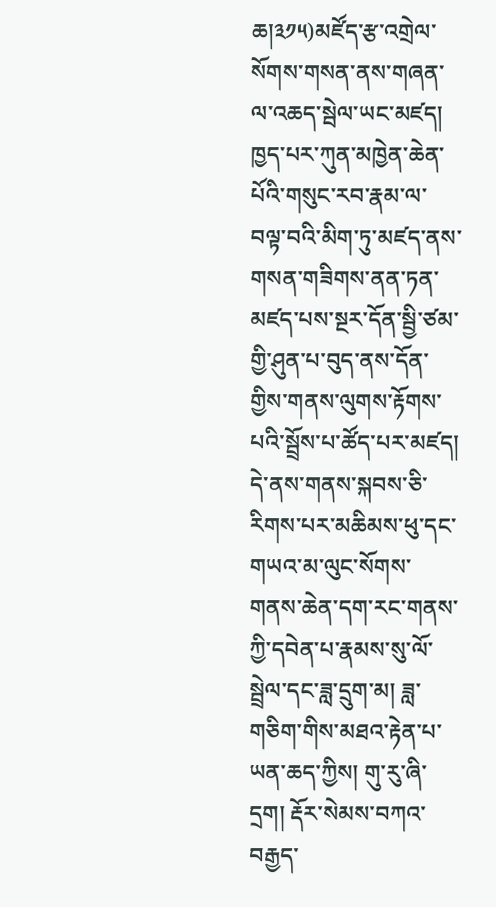ཆ།༣༡༥)མཛོད་རྩ་འགྲེལ་སོགས་གསན་ནས་གཞན་ལ་འཆད་སྦེལ་ཡང་མཛད། ཁྱད་པར་ཀུན་མཁྱེན་ཆེན་པོའི་གསུང་རབ་རྣམ་ལ་བལྟ་བའི་མིག་ཏུ་མཛད་ནས་གསན་གཟིགས་ནན་ཏན་མཛད་པས་སྔར་དོན་སྦྱི་ཙམ་གྱི་ཤུན་པ་བུད་ནས་དོན་གྱིས་གནས་ལུགས་རྟོགས་པའི་སྦྲོས་པ་ཚོད་པར་མཛད། དེ་ནས་གནས་སྐབས་ཅི་རིགས་པར་མཆིམས་ཕུ་དང་གཡའ་མ་ལུང་སོགས་གནས་ཆེན་དག་རང་གནས་ཀྱི་དབེན་པ་རྣམས་སུ་ལོ་སྦྲེལ་དང་ཟླ་དྲུག་མ། ཟླ་གཅིག་གིས་མཐའ་རྟེན་པ་ཡན་ཆད་ཀྱིས། གུ་རུ་ཞི་དྲག། རྡོར་སེམས་བཀའ་བརྒྱད་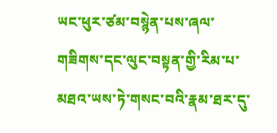ཡང་ཕུར་ཙམ་བསྙེན་པས་ཞལ་གཟིགས་དང་ལུང་བསྟན་གྱི་རིམ་པ་མཐའ་ཡས་ཏེ་གསང་བའི་རྣམ་ཐར་དུ་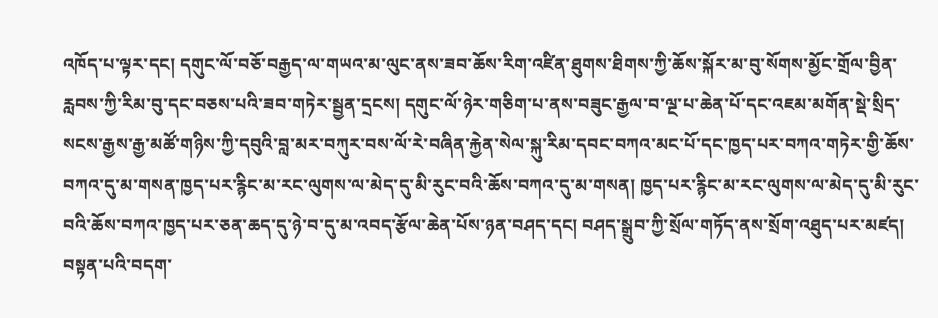འཁོད་པ་ལྟར་དང། དགུང་ལོ་བཅོ་བརྒྱད་ལ་གཡའ་མ་ལུང་ནས་ཟབ་ཆོས་རིག་འཛིན་ཐུགས་ཐིགས་ཀྱི་ཆོས་སྐོར་མ་བུ་སོགས་མྱོང་གྲོལ་བྱིན་རླབས་ཀྱི་རིམ་བུ་དང་བཅས་པའི་ཟབ་གཏེར་སྦྱན་དྲངས། དགུང་ལོ་ཉེར་གཅིག་པ་ནས་བཟུང་རྒྱལ་བ་ལྔ་པ་ཆེན་པོ་དང་འཇམ་མགོན་སྡེ་སྲིད་སངས་རྒྱས་རྒྱ་མཚོ་གཉིས་ཀྱི་དབུའི་བླ་མར་བཀུར་བས་ལོ་རེ་བཞིན་རྐྱེན་སེལ་སྐུ་རིམ་དབང་བཀའ་མང་པོ་དང་ཁྱད་པར་བཀའ་གཏེར་གྱི་ཆོས་བཀའ་དུ་མ་གསན་ཁྱད་པར་རྙིང་མ་རང་ལུགས་ལ་མེད་དུ་མི་རུང་བའི་ཆོས་བཀའ་དུ་མ་གསན། ཁྱད་པར་རྙིང་མ་རང་ལུགས་ལ་མེད་དུ་མི་རུང་བའི་ཆོས་བཀའ་ཁྱད་པར་ཅན་ཆད་དུ་ཉེ་བ་དུ་མ་འབད་རྩོལ་ཆེན་པོས་ཉན་བཤད་དང། བཤད་སྒྲུབ་ཀྱི་སྲོལ་གཏོད་ནས་སྲོག་འཐུད་པར་མཛད། བསྟན་པའི་བདག་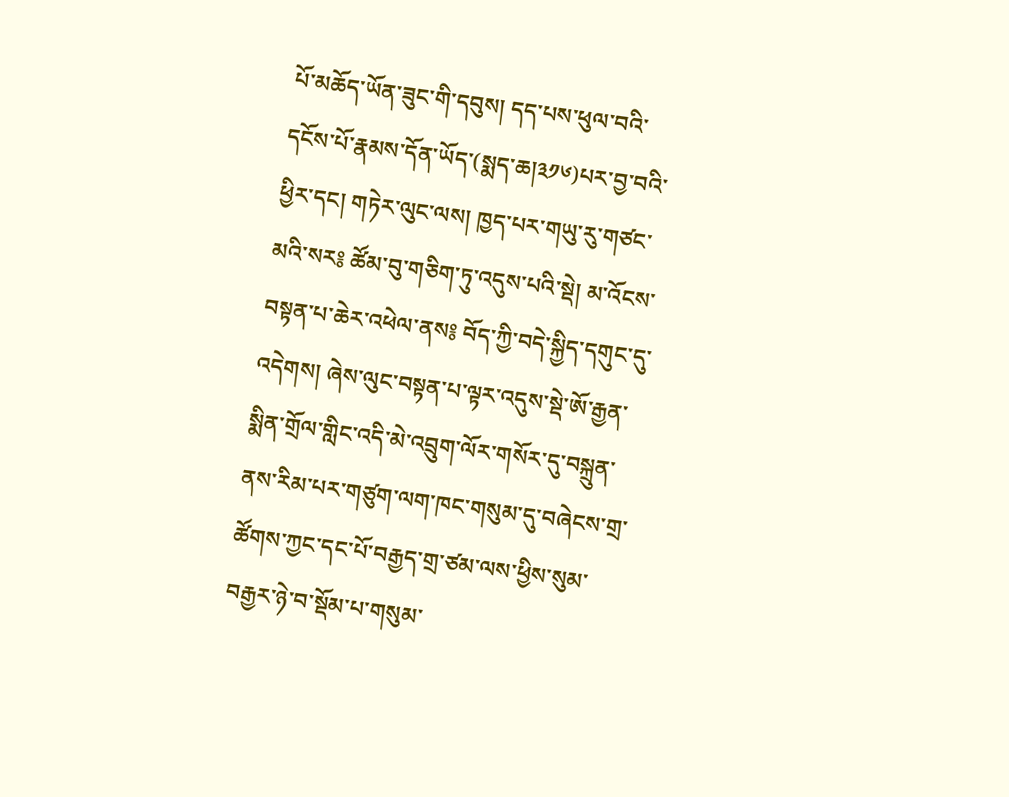པོ་མཆོད་ཡོན་ཟུང་གི་དབུས། དད་པས་ཕུལ་བའི་དངོས་པོ་རྣམས་དོན་ཡོད་(སྨད་ཆ།༣༡༦)པར་བྱ་བའི་ཕྱིར་དང། གཏེར་ལུང་ལས། ཁྱད་པར་གཡུ་རུ་གཙང་མའི་སར༔ ཚོམ་བུ་གཅིག་ཏུ་འདུས་པའི་སྡེ། མ་འོངས་བསྟན་པ་ཆེར་འཕེལ་ནས༔ བོད་ཀྱི་བདེ་སྐྱིད་དགུང་དུ་འདེགས། ཞེས་ལུང་བསྟན་པ་ལྟར་འདུས་སྡེ་ཨོ་རྒྱན་སྨིན་གྲོལ་གླིང་འདི་མེ་འབྲུག་ལོར་གསོར་དུ་བསྐྲུན་ནས་རིམ་པར་གཙུག་ལག་ཁང་གསུམ་དུ་བཞེངས་གྲ་ཚོགས་ཀྱང་དང་པོ་བརྒྱད་གྲ་ཙམ་ལས་ཕྱིས་སུམ་བརྒྱར་ཉེ་བ་སྡོམ་པ་གསུམ་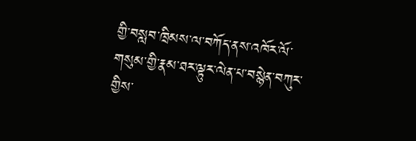གྱི་བསླབ་ཁྲིམས་ལ་བཀོད་ནས་འཁོར་ལོ་གསུམ་གྱི་རྣམ་ཐར་ལྟུར་ལེན་པ་བསྙེན་བཀུར་གྱིས་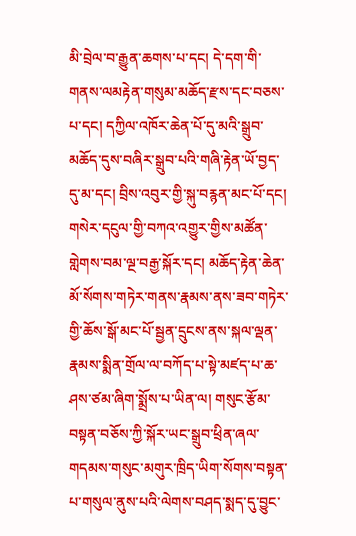མི་བྲེལ་བ་རྒྱུན་ཆགས་པ་དང། དེ་དག་གི་གནས་ལམརྟེན་གསུམ་མཆོད་རྫས་དང་བཅས་པ་དང། དཀྱིལ་འཁོར་ཆེན་པོ་དུ་མའི་སྒྲུབ་མཆོད་དུས་བཞིར་སྒྲུབ་པའི་གཞི་རྟེན་ཡོ་བྱད་དུ་མ་དང། བྲིས་འབུར་གྱི་སྐུ་བརྙན་མང་པོ་དང། གསེར་དངུལ་གྱི་བཀའ་འགྱུར་གྱིས་མཚོན་གླེགས་བམ་ལྔ་བརྒྱ་སྐོར་དང། མཆོད་རྟེན་ཆེན་མོ་སོགས་གཏེར་གནས་རྣམས་ནས་ཟབ་གཏེར་གྱི་ཆོས་སྒོ་མང་པོ་སྦྱན་དྲུངས་ནས་སྐལ་ལྡན་རྣམས་སྨིན་གྲོལ་ལ་བཀོད་པ་སྟེ་མཛད་པ་ཆ་ཤས་ཙམ་ཞིག་སྨྲོས་པ་ཡིན་ལ། གསུང་རྩོམ་བསྟན་བཅོས་ཀྱི་སྐོར་ཡང་སྒྲུབ་ཕྲིན་ཞལ་གདམས་གསུང་མགུར་ཁྲིད་ཡིག་སོགས་བསྟན་པ་གསུལ་ནུས་པའི་ལེགས་བཤད་སྨད་དུ་བྱུང་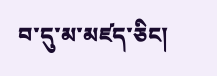བ་དུ་མ་མཛད་ཅིང།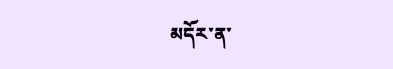མདོར་ན་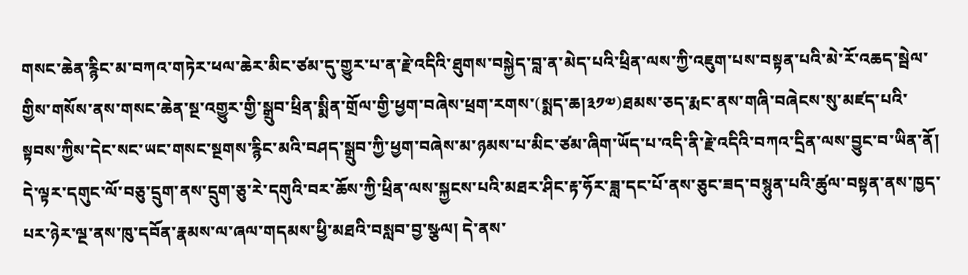གསང་ཆེན་རྙིང་མ་བཀའ་གཏེར་ཕལ་ཆེར་མིང་ཙམ་དུ་གྱུར་པ་ན་རྗེ་འདིའི་ཐུགས་བསྐྱེད་བླ་ན་མེད་པའི་ཕྲིན་ལས་ཀྱི་འཇུག་པས་བསྟན་པའི་མེ་རོ་འཆད་སྦེལ་གྱིས་གསོས་ནས་གསང་ཆེན་སྔ་འགྱུར་གྱི་སྒྲུབ་ཕྲིན་སྨིན་གྲོལ་གྱི་ཕྱག་བཞེས་ཕྲག་རགས་(སྨད་ཆ།༣༡༧)ཐམས་ཅད་རྨང་ནས་གཞི་བཞེངས་སུ་མཛད་པའི་སྟབས་ཀྱིས་དེང་སང་ཡང་གསང་སྔགས་རྙིང་མའི་བཤད་སྒྲུབ་ཀྱི་ཕྱག་བཞེས་མ་ཉམས་པ་མིང་ཙམ་ཞིག་ཡོད་པ་འདི་ནི་རྗེ་འདིའི་བཀའ་དྲིན་ལས་བྱུང་བ་ཡིན་ནོ། དེ་ལྟར་དགུང་ལོ་བཅུ་དྲུག་ནས་དྲུག་ཅུ་རེ་དགུའི་བར་ཆོས་ཀྱི་ཕྲིན་ལས་སྐྱངས་པའི་མཐར་ཤིང་རྟ་ཧོར་ཟླ་དང་པོ་ནས་ཅུང་ཟད་བསྙུན་པའི་ཚུལ་བསྟན་ནས་ཁྱད་པར་ཉེར་ལྔ་ནས་ཁུ་དབོན་རྣམས་ལ་ཞལ་གདམས་ཕྱི་མཐའི་བསླབ་བྱ་སྩལ། དེ་ནས་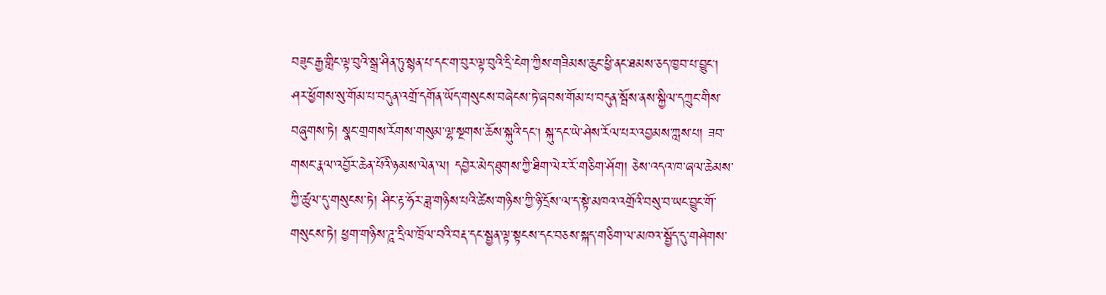བཟུང་རྒྱ་གླིང་ལྟ་བུའི་སྒྲ་ཤིན་ཏུ་སྙན་པ་དང་ག་བུར་ལྟ་བུའི་དྲི་ངེག་ཀྱིས་གཟིམས་ཆུང་ཕྱི་ནང་ཐམས་ཅད་ཁྱབ་པ་བྱུང། ཤར་ཕྱོགས་སུ་གོམ་པ་བདུན་འགྲོ་དགོན་ཡོད་གསུངས་བཞེངས་ཏེ་ཞབས་གོམ་པ་བདུན་སྦོས་ནས་སྐྱིལ་དཀྲུང་གིས་བཞུགས་ཏེ། སྣང་གྲགས་རོགས་གསུམ་ལྷ་སྔགས་ཆོས་སྐུའི་དང། སྐུ་དང་ཡེ་ཤེས་རོལ་པར་འབྱམས་ཀླས་པ། ཟབ་གསང་རྣལ་འབྱོར་ཆེན་པོའི་ཉམས་ལེན་ལ། དབྱེར་མེད་ཐུགས་ཀྱི་ཐིག་ལེར་རོ་གཅིག་ཤོག། ཅེས་འདའ་ཁ་ཞལ་ཆེམས་ཀྱི་ཚུལ་དུ་གསུངས་ཏེ། ཤིང་རྟ་ཧོར་ཟླ་གཉིས་པའི་ཚེས་གཉིས་ཀྱི་ཉི་དྲོས་ལ་ད་སྟེ་མཁའ་འགྲོའི་བསུ་བ་ཡང་བྱུང་གོ་གསུངས་ཏེ། ཕྱག་གཉིས་ཌཱ་དྲིལ་ཁྲོལ་བའི་བརྡ་དང་སྦྱན་ལྟ་སྟངས་དང་བཅས་སྐད་གཅིག་ལ་མཁའ་སྦྱོད་དུ་གཤེགས་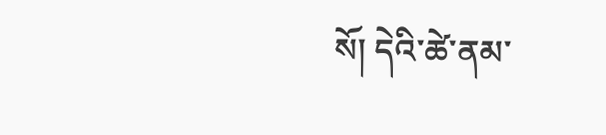སོ། དེའི་ཚེ་ནམ་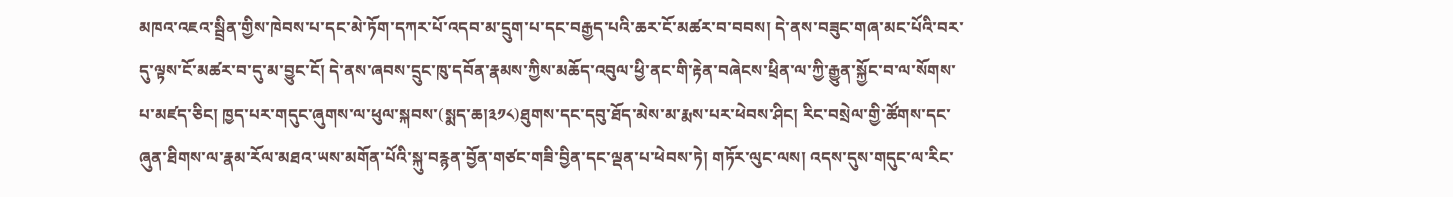མཁའ་འཇའ་སྦྲིན་གྱིས་ཁེབས་པ་དང་མེ་ཏོག་དཀར་པོ་འདབ་མ་དྲུག་པ་དང་བརྒྱད་པའི་ཆར་ངོ་མཚར་བ་བབས། དེ་ནས་བཟུང་གཞ་མང་པོའི་བར་དུ་ལྟས་ངོ་མཚར་བ་དུ་མ་བྱུང་ངོ། དེ་ནས་ཞབས་དྲུང་ཁུ་དབོན་རྣམས་ཀྱིས་མཆོད་འབུལ་ཕྱི་ནང་གི་རྟེན་བཞེངས་ཕྲིན་ལ་ཀྱི་རྒྱུན་སྐྱོང་བ་ལ་སོགས་པ་མཛད་ཅིང། ཁྱད་པར་གདུང་ཞུགས་ལ་ཕུལ་སྐབས་(སྨད་ཆ།༣༡༨)ཐུགས་དང་དབུ་ཐོད་མེས་མ་རྨས་པར་ཕེབས་ཤིང། རིང་བསྲེལ་གྱི་ཚོགས་དང་ཞུན་ཐིགས་ལ་རྣམ་རོལ་མཐའ་ཡས་མགོན་པོའི་སྐུ་བརྙན་བྱོན་གཙང་གཟི་བྱིན་དང་ལྡན་པ་ཕེབས་ཏེ། གཏོར་ལུང་ལས། འདས་དུས་གདུང་ལ་རིང་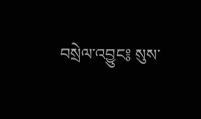བསྲེལ་འབྱུང༔ སུས་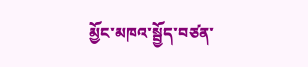མྱོང་མཁའ་སྦྱོད་བཙན་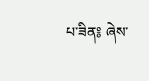པ་ཟིན༔ ཞེས་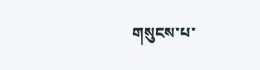གསུངས་པ་